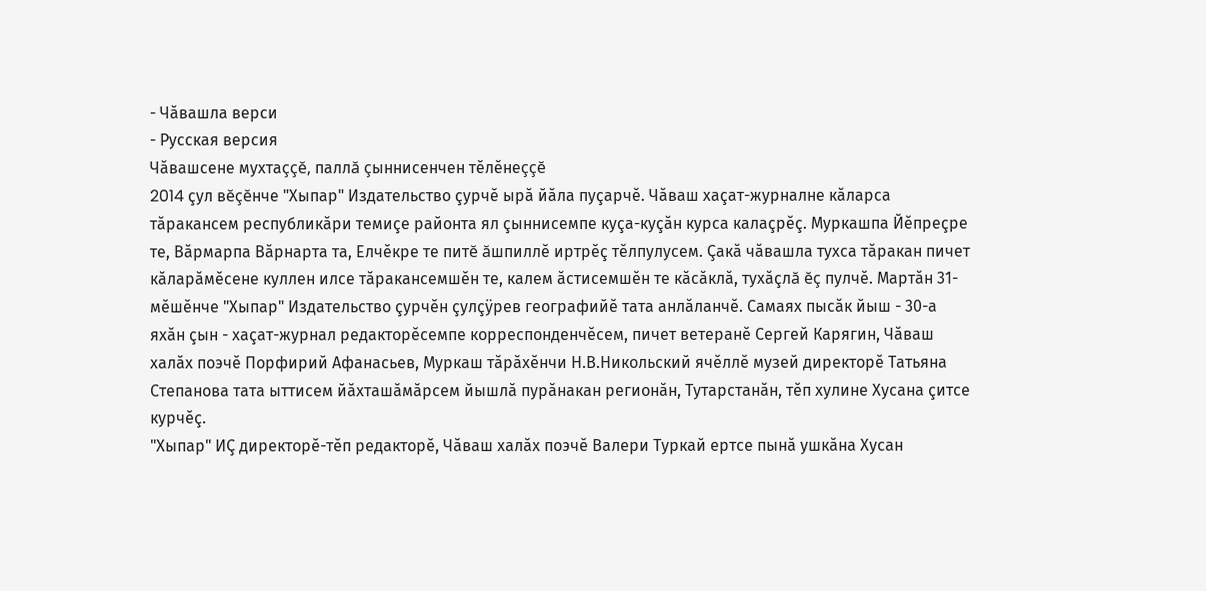- Чăвашла верси
- Русская версия
Чăвашсене мухтаççĕ, паллă çыннисенчен тĕлĕнеççĕ
2014 çул вĕçĕнче "Хыпар" Издательство çурчĕ ырă йăла пуçарчĕ. Чăваш хаçат-журналне кăларса тăракансем республикăри темиçе районта ял çыннисемпе куçа-куçăн курса калаçрĕç. Муркашпа Йĕпреçре те, Вăрмарпа Вăрнарта та, Елчĕкре те питĕ ăшпиллĕ иртрĕç тĕлпулусем. Çакă чăвашла тухса тăракан пичет кăларăмĕсене куллен илсе тăракансемшĕн те, калем ăстисемшĕн те кăсăклă, тухăçлă ĕç пулчĕ. Мартăн 31-мĕшĕнче "Хыпар" Издательство çурчĕн çулçÿрев географийĕ тата анлăланчĕ. Самаях пысăк йыш - 30-а яхăн çын - хаçат-журнал редакторĕсемпе корреспонденчĕсем, пичет ветеранĕ Сергей Карягин, Чăваш халăх поэчĕ Порфирий Афанасьев, Муркаш тăрăхĕнчи Н.В.Никольский ячĕллĕ музей директорĕ Татьяна Степанова тата ыттисем йăхташăмăрсем йышлă пурăнакан регионăн, Тутарстанăн, тĕп хулине Хусана çитсе курчĕç.
"Хыпар" ИÇ директорĕ-тĕп редакторĕ, Чăваш халăх поэчĕ Валери Туркай ертсе пынă ушкăна Хусан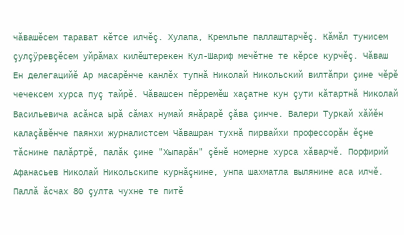чăвашĕсем тарават кĕтсе илчĕç. Хулапа, Кремльпе паллаштарчĕç. Кăмăл тунисем çулçÿревçĕсем уйрăмах килĕштерекен Кул-Шариф мечĕтне те кĕрсе курчĕç. Чăваш Ен делегацийĕ Ар масарĕнче канлĕх тупнă Николай Никольский вилтăпри çине чĕрĕ чечексем хурса пуç тайрĕ. Чăвашсен пĕрремĕш хаçатне кун çути кăтартнă Николай Васильевича асăнса ырă сăмах нумай янăрарĕ çăва çинче. Валери Туркай хăйĕн калаçăвĕнче паянхи журналистсем Чăвашран тухнă пирвайхи профессорăн ĕçне тăснине палăртрĕ, палăк çине "Хыпарăн" çĕнĕ номерне хурса хăварчĕ. Порфирий Афанасьев Николай Никольскипе курнăçнине, унпа шахматла вылянине аса илчĕ. Паллă ăсчах 80 çулта чухне те питĕ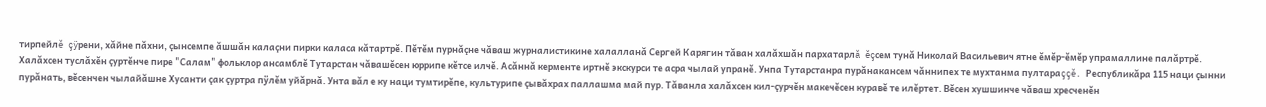тирпейлĕ çÿрени, хăйне пăхни, çынсемпе ăшшăн калаçни пирки каласа кăтартрĕ. Пĕтĕм пурнăçне чăваш журналистикине халалланă Сергей Карягин тăван халăхшăн пархатарлă ĕçсем тунă Николай Васильевич ятне ĕмĕр-ĕмĕр упрамаллине палăртрĕ.
Халăхсен туслăхĕн çуртĕнче пире "Салам" фольклор ансамблĕ Тутарстан чăвашĕсен юррипе кĕтсе илчĕ. Асăннă керменте иртнĕ экскурси те асра чылай упранĕ. Унпа Тутарстанра пурăнакансем чăннипех те мухтанма пултараççĕ. Республикăра 115 наци çынни пурăнать, вĕсенчен чылайăшне Хусанти çак çуртра пÿлĕм уйăрнă. Унта вăл е ку наци тумтирĕпе, культурипе çывăхрах паллашма май пур. Тăванла халăхсен кил-çурчĕн макечĕсен куравĕ те илĕртет. Вĕсен хушшинче чăваш хресченĕн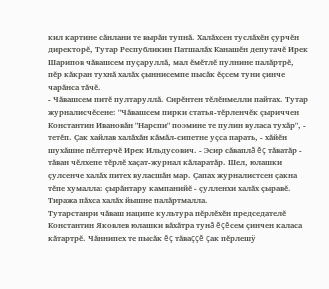кил картине сăнлани те вырăн тупнă. Халăхсен туслăхĕн çурчĕн директорĕ, Тутар Республикин Патшалăх Канашĕн депутачĕ Ирек Шарипов чăвашсем пуçаруллă, мал ĕмĕтлĕ пулнине палăртрĕ, пĕр кăкран тухнă халăх çыннисемпе пысăк ĕçсем туни çинче чарăнса тăчĕ.
- Чăвашсем питĕ пултаруллă. Сирĕнтен тĕлĕнмелли пайтах. Тутар журналисчĕсене: "Чăвашсем пирки статья-тĕрленчĕк çыриччен Константин Ивановăн "Нарспи" поэмине те пулин вуласа тухăр", - тетĕп. Çак хайлав халăхăн кăмăл-сипетне уçса парать, - хăйĕн шухăшне пĕлтерчĕ Ирек Ильдусович. - Эсир сăваплă ĕç тăватăр - тăван чĕлхепе тĕрлĕ хаçат-журнал кăларатăр. Шел, юлашки çулсенче халăх питех вуласшăн мар. Çапах журналистсен çакна тĕпе хумалла: çырăнтару кампанийĕ - çулленхи халăх çыравĕ. Тиража пăхса халăх йышне палăртмалла.
Тутарстанри чăваш наципе культура пĕрлĕхĕн председателĕ Константин Яковлев юлашки вăхăтра тунă ĕçĕсем çинчен каласа кăтартрĕ. Чăннипех те пысăк ĕç тăваççĕ çак пĕрлешÿ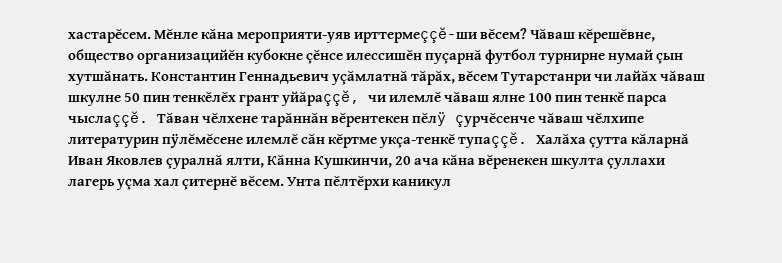хастарĕсем. Мĕнле кăна мероприяти-уяв ирттермеççĕ-ши вĕсем? Чăваш кĕрешĕвне, общество организацийĕн кубокне çĕнсе илессишĕн пуçарнă футбол турнирне нумай çын хутшăнать. Константин Геннадьевич уçăмлатнă тăрăх, вĕсем Тутарстанри чи лайăх чăваш шкулне 50 пин тенкĕлĕх грант уйăраççĕ, чи илемлĕ чăваш ялне 100 пин тенкĕ парса чыслаççĕ. Тăван чĕлхене тарăннăн вĕрентекен пĕлÿ çурчĕсенче чăваш чĕлхипе литературин пÿлĕмĕсене илемлĕ сăн кĕртме укçа-тенкĕ тупаççĕ. Халăха çутта кăларнă Иван Яковлев çуралнă ялти, Кăнна Кушкинчи, 20 ача кăна вĕренекен шкулта çуллахи лагерь уçма хал çитернĕ вĕсем. Унта пĕлтĕрхи каникул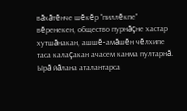вăхăтĕнче шĕкĕр "пиллĕкпе" вĕренекен, общество пурнăçне хастар хутшăнакан, ашшĕ-амăшĕн чĕлхипе таса калаçакан ачасем канма пултарнă. Ырă йăлана аталантарса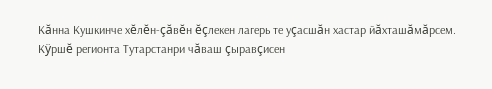Кăнна Кушкинче хĕлĕн-çăвĕн ĕçлекен лагерь те уçасшăн хастар йăхташăмăрсем.
Кÿршĕ регионта Тутарстанри чăваш çыравçисен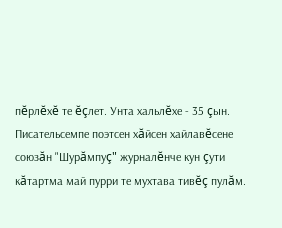пĕрлĕхĕ те ĕçлет. Унта хальлĕхе - 35 çын. Писательсемпе поэтсен хăйсен хайлавĕсене союзăн "Шурăмпуç" журналĕнче кун çути кăтартма май пурри те мухтава тивĕç пулăм.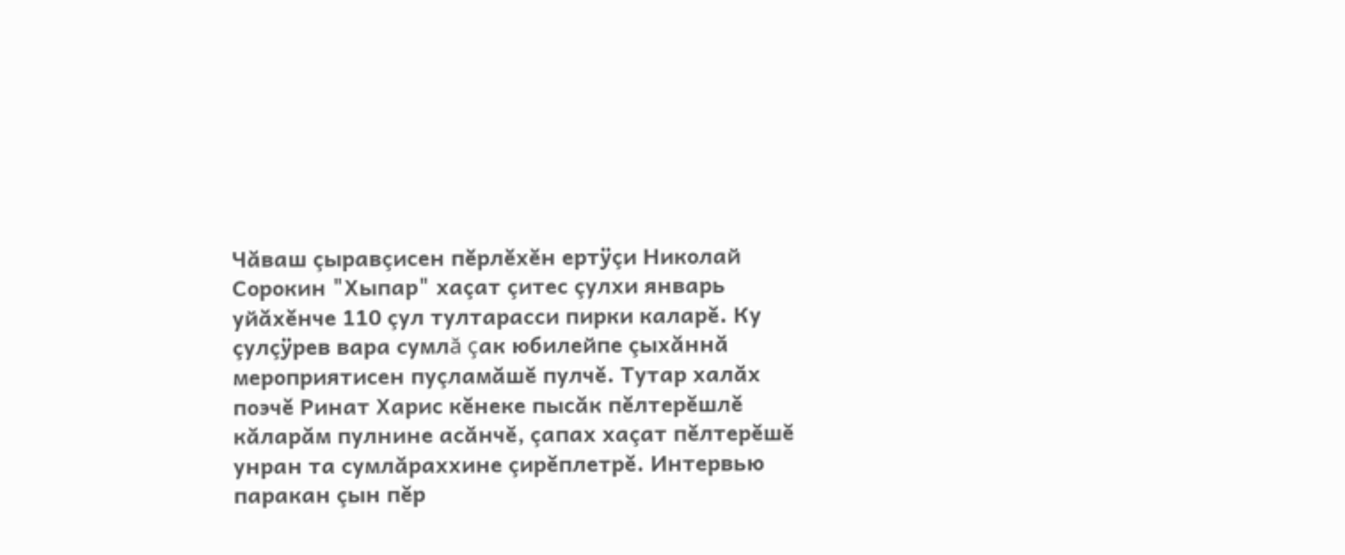Чăваш çыравçисен пĕрлĕхĕн ертÿçи Николай Сорокин "Хыпар" хаçат çитес çулхи январь уйăхĕнче 110 çул тултарасси пирки каларĕ. Ку çулçÿрев вара сумлă çак юбилейпе çыхăннă мероприятисен пуçламăшĕ пулчĕ. Тутар халăх поэчĕ Ринат Харис кĕнеке пысăк пĕлтерĕшлĕ кăларăм пулнине асăнчĕ, çапах хаçат пĕлтерĕшĕ унран та сумлăраххине çирĕплетрĕ. Интервью паракан çын пĕр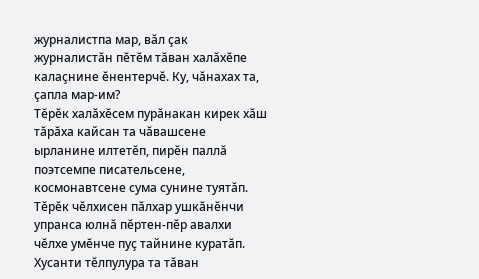журналистпа мар, вăл çак журналистăн пĕтĕм тăван халăхĕпе калаçнине ĕнентерчĕ. Ку, чăнахах та, çапла мар-им?
Тĕрĕк халăхĕсем пурăнакан кирек хăш тăрăха кайсан та чăвашсене ырланине илтетĕп, пирĕн паллă поэтсемпе писательсене, космонавтсене сума сунине туятăп. Тĕрĕк чĕлхисен пăлхар ушкăнĕнчи упранса юлнă пĕртен-пĕр авалхи чĕлхе умĕнче пуç тайнине куратăп. Хусанти тĕлпулура та тăван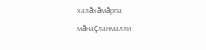халăхăмăрпа мăнаçланмалли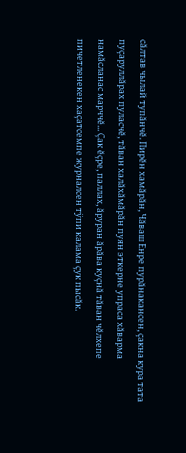сăлтав чылай тупăнчĕ. Пирĕн хамăрăн, Чăваш Енре пурăнакансен, çакна кура тата пуçаруллăрах пуласчĕ, тăван халăхăмăрăн пуян эткерне упраса хăварма намăсланас марччĕ... Çак ĕçре, паллах, ăруран ăрăва куçнă тăван чĕлхепе пичетленекен хаçатсемпе журналсен тÿпи калама çук пысăк.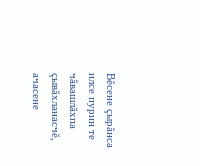Вĕсене çырăнса илсе пурин те чăвашлăхпа çывăхланасчĕ, ачасене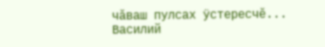чăваш пулсах ÿстересчĕ...
Василий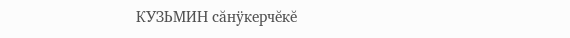КУЗЬМИН сăнÿкерчĕкĕ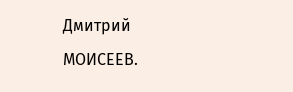Дмитрий МОИСЕЕВ.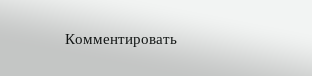Комментировать